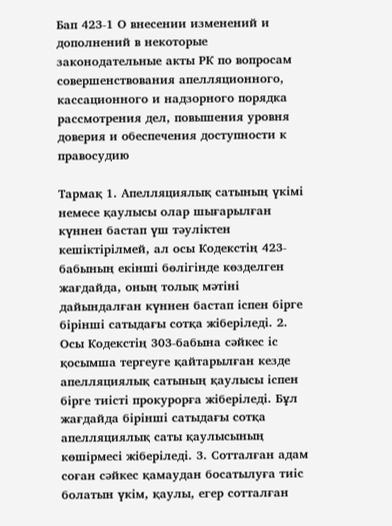Бап 423-1 О внесении изменений и дополнений в некоторые законодательные акты РК по вопросам совершенствования апелляционного, кассационного и надзорного порядка рассмотрения дел, повышения уровня доверия и обеспечения доступности к правосудию

Тармақ 1. Апелляциялық сатының үкімі немесе қаулысы олар шығарылған күннен бастап үш тәулiктен кешiктiрiлмей, ал осы Кодекстiң 423-бабының екiншi бөлiгiнде көзделген жағдайда, оның толық мәтiнi дайындалған күннен бастап iспен бiрге бірінші сатыдағы сотқа жiберiледi. 2. Осы Кодекстiң 303-бабына сәйкес iс қосымша тергеуге қайтарылған кезде апелляциялық сатының қаулысы iспен бiрге тиiстi прокурорға жiберiледi. Бұл жағдайда бiрiншi сатыдағы сотқа апелляциялық саты қаулысының көшiрмесi жiберiледi. 3. Сотталған адам соған сәйкес қамаудан босатылуға тиiс болатын үкім, қаулы, егер сотталған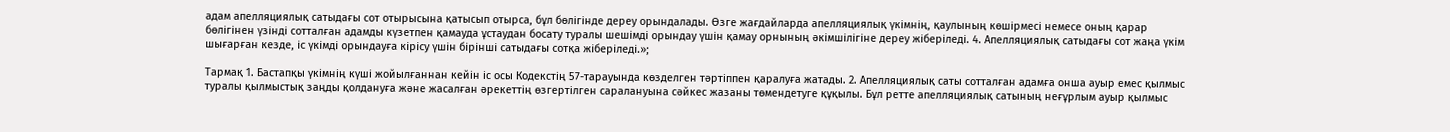адам апелляциялық сатыдағы сот отырысына қатысып отырса, бұл бөлiгiнде дереу орындалады. Өзге жағдайларда апелляциялық үкімнің, қаулының көшiрмесi немесе оның қарар бөлiгiнен үзiндi сотталған адамды күзетпен қамауда ұстаудан босату туралы шешiмдi орындау үшiн қамау орнының әкiмшiлiгiне дереу жiберiледi. 4. Апелляциялық сатыдағы сот жаңа үкім шығарған кезде, іс үкімді орындауға кірісу үшін бірінші сатыдағы сотқа жіберіледі.»;

Тармақ 1. Бастапқы үкiмнiң күшi жойылғаннан кейiн iс осы Кодекстің 57-тарауында көзделген тәртiппен қаралуға жатады. 2. Апелляциялық саты сотталған адамға онша ауыр емес қылмыс туралы қылмыстық заңды қолдануға және жасалған әрекеттің өзгертілген саралануына сәйкес жазаны төмендетуге құқылы. Бұл ретте апелляциялық сатының неғұрлым ауыр қылмыс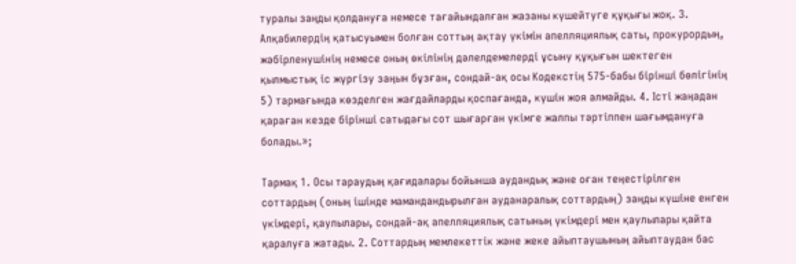туралы заңды қолдануға немесе тағайындалған жазаны күшейтуге құқығы жоқ. 3. Алқабилердің қатысуымен болған соттың ақтау үкімін апелляциялық саты, прокурордың, жәбірленушінің немесе оның өкілінің дәлелдемелерді ұсыну құқығын шектеген қылмыстық іс жүргізу заңын бұзған, сондай-ақ осы Кодекстің 575-бабы бірінші бөлігінің 5) тармағында көзделген жағдайларды қоспағанда, күшін жоя алмайды. 4. Істі жаңадан қараған кезде бірінші сатыдағы сот шығарған үкімге жалпы тәртіппен шағымдануға болады.»;

Тармақ 1. Осы тараудың қағидалары бойынша аудандық және оған теңестірілген соттардың (оның ішінде мамандандырылған ауданаралық соттардың) заңды күшіне енген үкімдері, қаулылары, сондай-ақ апелляциялық сатының үкімдері мен қаулылары қайта қаралуға жатады. 2. Соттардың мемлекеттік және жеке айыптаушының айыптаудан бас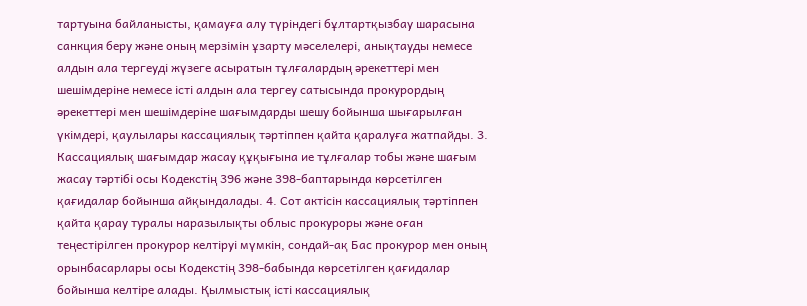тартуына байланысты, қамауға алу түріндегі бұлтартқызбау шарасына санкция беру және оның мерзімін ұзарту мәселелері, анықтауды немесе алдын ала тергеуді жүзеге асыратын тұлғалардың әрекеттері мен шешімдеріне немесе істі алдын ала тергеу сатысында прокурордың әрекеттері мен шешімдеріне шағымдарды шешу бойынша шығарылған үкімдері, қаулылары кассациялық тәртіппен қайта қаралуға жатпайды. 3. Кассациялық шағымдар жасау құқығына ие тұлғалар тобы және шағым жасау тәртібі осы Кодекстің 396 және 398-баптарында көрсетілген қағидалар бойынша айқындалады. 4. Сот актісін кассациялық тәртіппен қайта қарау туралы наразылықты облыс прокуроры және оған теңестірілген прокурор келтіруі мүмкін, сондай-ақ Бас прокурор мен оның орынбасарлары осы Кодекстің 398-бабында көрсетілген қағидалар бойынша келтіре алады. Қылмыстық істі кассациялық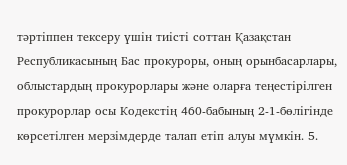тәртіппен тексеру үшін тиісті соттан Қазақстан Республикасының Бас прокуроры, оның орынбасарлары, облыстардың прокурорлары және оларға теңестірілген прокурорлар осы Кодекстің 460-бабының 2-1-бөлігінде көрсетілген мерзімдерде талап етіп алуы мүмкін. 5.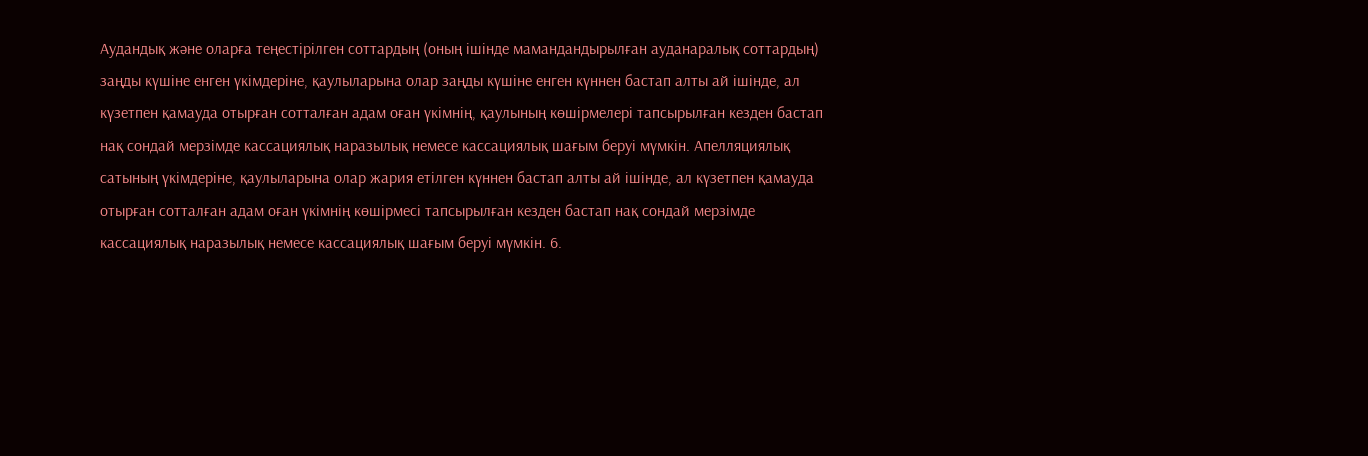Аудандық және оларға теңестірілген соттардың (оның ішінде мамандандырылған ауданаралық соттардың) заңды күшіне енген үкімдеріне, қаулыларына олар заңды күшіне енген күннен бастап алты ай ішінде, ал күзетпен қамауда отырған сотталған адам оған үкімнің, қаулының көшірмелері тапсырылған кезден бастап нақ сондай мерзімде кассациялық наразылық немесе кассациялық шағым беруі мүмкін. Апелляциялық сатының үкімдеріне, қаулыларына олар жария етілген күннен бастап алты ай ішінде, ал күзетпен қамауда отырған сотталған адам оған үкімнің көшірмесі тапсырылған кезден бастап нақ сондай мерзімде кассациялық наразылық немесе кассациялық шағым беруі мүмкін. 6.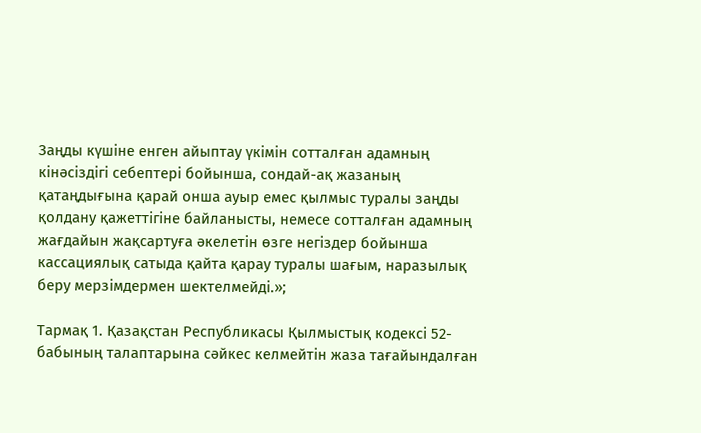Заңды күшіне енген айыптау үкімін сотталған адамның кінәсіздігі себептері бойынша, сондай-ақ жазаның қатаңдығына қарай онша ауыр емес қылмыс туралы заңды қолдану қажеттігіне байланысты, немесе сотталған адамның жағдайын жақсартуға әкелетін өзге негіздер бойынша кассациялық сатыда қайта қарау туралы шағым, наразылық беру мерзімдермен шектелмейді.»;

Тармақ 1. Қазақстан Республикасы Қылмыстық кодексі 52-бабының талаптарына сәйкес келмейтін жаза тағайындалған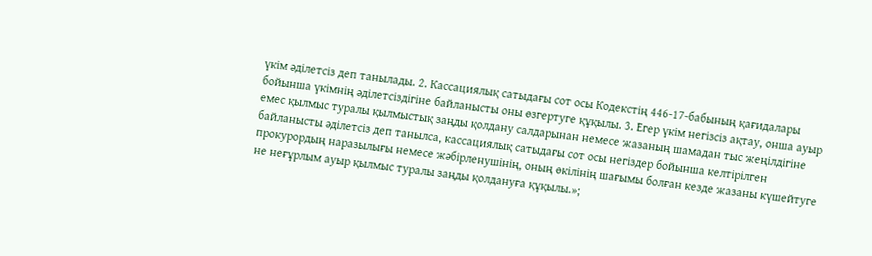үкім әділетсіз деп танылады. 2. Кассациялық сатыдағы сот осы Кодекстің 446-17-бабының қағидалары бойынша үкімнің әділетсіздігіне байланысты оны өзгертуге құқылы. 3. Егер үкім негізсіз ақтау, онша ауыр емес қылмыс туралы қылмыстық заңды қолдану салдарынан немесе жазаның шамадан тыс жеңілдігіне байланысты әділетсіз деп танылса, кассациялық сатыдағы сот осы негіздер бойынша келтірілген прокурордың наразылығы немесе жәбірленушінің, оның өкілінің шағымы болған кезде жазаны күшейтуге не неғұрлым ауыр қылмыс туралы заңды қолдануға құқылы.»;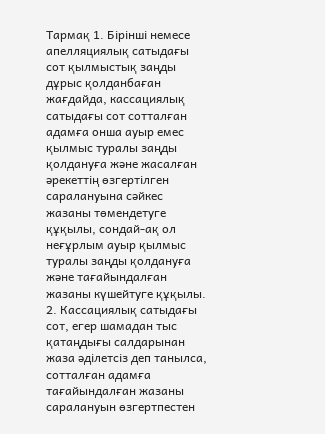Тармақ 1. Бірінші немесе апелляциялық сатыдағы сот қылмыстық заңды дұрыс қолданбаған жағдайда, кассациялық сатыдағы сот сотталған адамға онша ауыр емес қылмыс туралы заңды қолдануға және жасалған әрекеттің өзгертілген саралануына сәйкес жазаны төмендетуге құқылы, сондай-ақ ол неғұрлым ауыр қылмыс туралы заңды қолдануға және тағайындалған жазаны күшейтуге құқылы. 2. Кассациялық сатыдағы сот, егер шамадан тыс қатаңдығы салдарынан жаза әділетсіз деп танылса, сотталған адамға тағайындалған жазаны саралануын өзгертпестен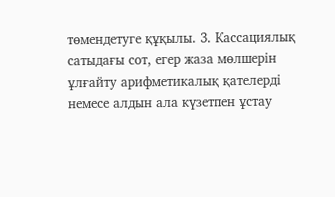төмендетуге құқылы. 3. Кассациялық сатыдағы сот, егер жаза мөлшерін ұлғайту арифметикалық қателерді немесе алдын ала күзетпен ұстау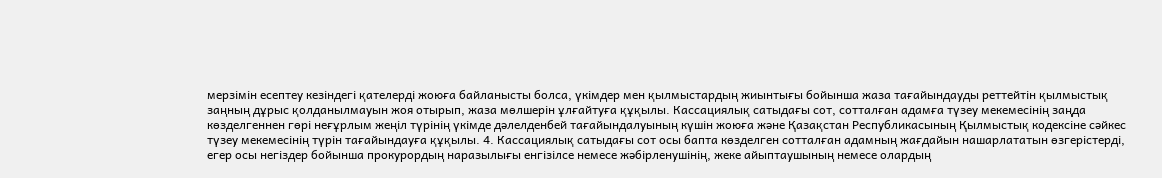мерзімін есептеу кезіндегі қателерді жоюға байланысты болса, үкімдер мен қылмыстардың жиынтығы бойынша жаза тағайындауды реттейтін қылмыстық заңның дұрыс қолданылмауын жоя отырып, жаза мөлшерін ұлғайтуға құқылы. Кассациялық сатыдағы сот, сотталған адамға түзеу мекемесінің заңда көзделгеннен гөрі неғұрлым жеңіл түрінің үкімде дәлелденбей тағайындалуының күшін жоюға және Қазақстан Республикасының Қылмыстық кодексіне сәйкес түзеу мекемесінің түрін тағайындауға құқылы. 4. Кассациялық сатыдағы сот осы бапта көзделген сотталған адамның жағдайын нашарлататын өзгерістерді, егер осы негіздер бойынша прокурордың наразылығы енгізілсе немесе жәбірленушінің, жеке айыптаушының немесе олардың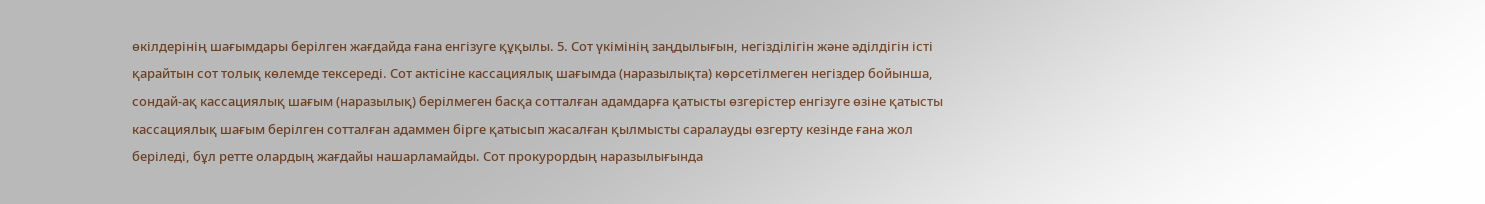өкілдерінің шағымдары берілген жағдайда ғана енгізуге құқылы. 5. Сот үкімінің заңдылығын, негізділігін және әділдігін істі қарайтын сот толық көлемде тексереді. Сот актісіне кассациялық шағымда (наразылықта) көрсетілмеген негіздер бойынша, сондай-ақ кассациялық шағым (наразылық) берілмеген басқа сотталған адамдарға қатысты өзгерістер енгізуге өзіне қатысты кассациялық шағым берілген сотталған адаммен бірге қатысып жасалған қылмысты саралауды өзгерту кезінде ғана жол беріледі, бұл ретте олардың жағдайы нашарламайды. Сот прокурордың наразылығында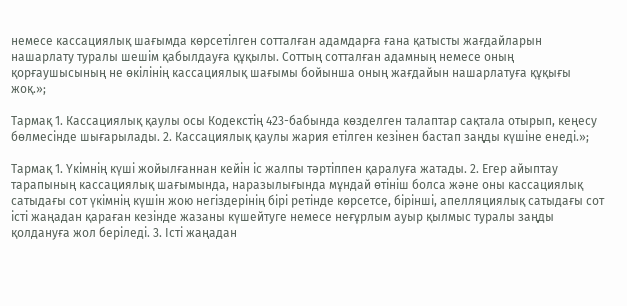немесе кассациялық шағымда көрсетілген сотталған адамдарға ғана қатысты жағдайларын нашарлату туралы шешім қабылдауға құқылы. Соттың сотталған адамның немесе оның қорғаушысының не өкілінің кассациялық шағымы бойынша оның жағдайын нашарлатуға құқығы жоқ.»;

Тармақ 1. Кассациялық қаулы осы Кодекстің 423-бабында көзделген талаптар сақтала отырып, кеңесу бөлмесінде шығарылады. 2. Кассациялық қаулы жария етілген кезінен бастап заңды күшіне енеді.»;

Тармақ 1. Үкімнің күші жойылғаннан кейін іс жалпы тәртіппен қаралуға жатады. 2. Егер айыптау тарапының кассациялық шағымында, наразылығында мұндай өтініш болса және оны кассациялық сатыдағы сот үкімнің күшін жою негіздерінің бірі ретінде көрсетсе, бірінші, апелляциялық сатыдағы сот істі жаңадан қараған кезінде жазаны күшейтуге немесе неғұрлым ауыр қылмыс туралы заңды қолдануға жол беріледі. 3. Істі жаңадан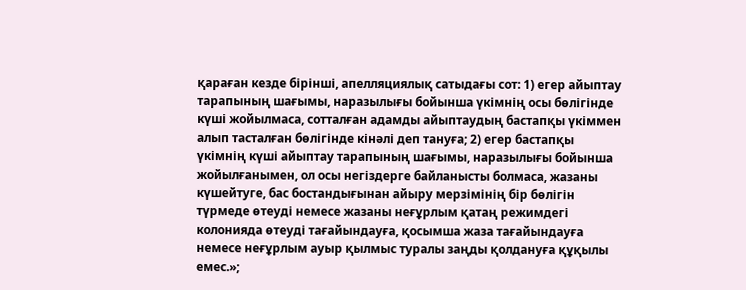қараған кезде бірінші, апелляциялық сатыдағы сот: 1) егер айыптау тарапының шағымы, наразылығы бойынша үкімнің осы бөлігінде күші жойылмаса, сотталған адамды айыптаудың бастапқы үкіммен алып тасталған бөлігінде кінәлі деп тануға; 2) егер бастапқы үкімнің күші айыптау тарапының шағымы, наразылығы бойынша жойылғанымен, ол осы негіздерге байланысты болмаса, жазаны күшейтуге, бас бостандығынан айыру мерзімінің бір бөлігін түрмеде өтеуді немесе жазаны неғұрлым қатаң режимдегі колонияда өтеуді тағайындауға, қосымша жаза тағайындауға немесе неғұрлым ауыр қылмыс туралы заңды қолдануға құқылы емес.»;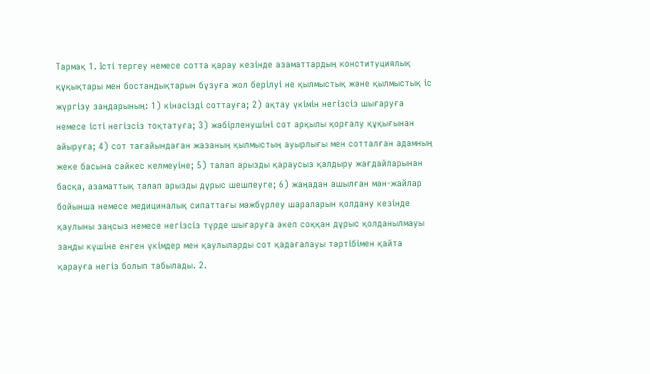Тармақ 1. Істі тергеу немесе сотта қарау кезінде азаматтардың конституциялық құқықтары мен бостандықтарын бұзуға жол берілуі не қылмыстық және қылмыстық іс жүргізу заңдарының: 1) кінәсізді соттауға; 2) ақтау үкімін негізсіз шығаруға немесе істі негізсіз тоқтатуға; 3) жәбірленушіні сот арқылы қорғалу құқығынан айыруға; 4) сот тағайындаған жазаның қылмыстың ауырлығы мен сотталған адамның жеке басына сәйкес келмеуіне; 5) талап арызды қараусыз қалдыру жағдайларынан басқа, азаматтық талап арызды дұрыс шешпеуге; 6) жаңадан ашылған мән-жайлар бойынша немесе медициналық сипаттағы мәжбүрлеу шараларын қолдану кезінде қаулыны заңсыз немесе негізсіз түрде шығаруға әкеп соққан дұрыс қолданылмауы заңды күшіне енген үкімдер мен қаулыларды сот қадағалауы тәртібімен қайта қарауға негіз болып табылады. 2.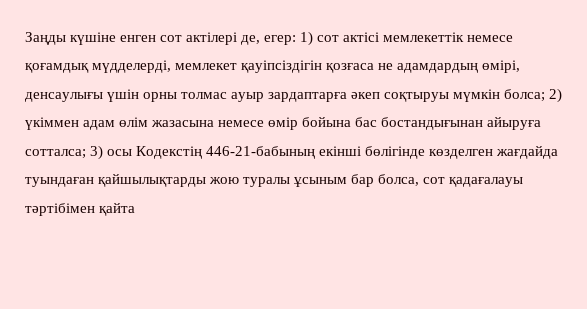Заңды күшіне енген сот актілері де, егер: 1) сот актісі мемлекеттік немесе қоғамдық мүдделерді, мемлекет қауіпсіздігін қозғаса не адамдардың өмірі, денсаулығы үшін орны толмас ауыр зардаптарға әкеп соқтыруы мүмкін болса; 2) үкіммен адам өлім жазасына немесе өмір бойына бас бостандығынан айыруға сотталса; 3) осы Кодекстің 446-21-бабының екінші бөлігінде көзделген жағдайда туындаған қайшылықтарды жою туралы ұсыным бар болса, сот қадағалауы тәртібімен қайта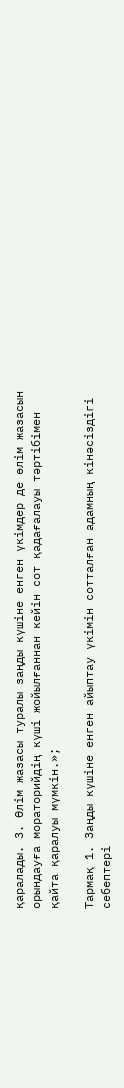қаралады. 3. Өлім жазасы туралы заңды күшіне енген үкімдер де өлім жазасын орындауға мораторийдің күші жойылғаннан кейін сот қадағалауы тәртібімен қайта қаралуы мүмкін.»;

Тармақ 1. Заңды күшіне енген айыптау үкімін сотталған адамның кінәсіздігі себептері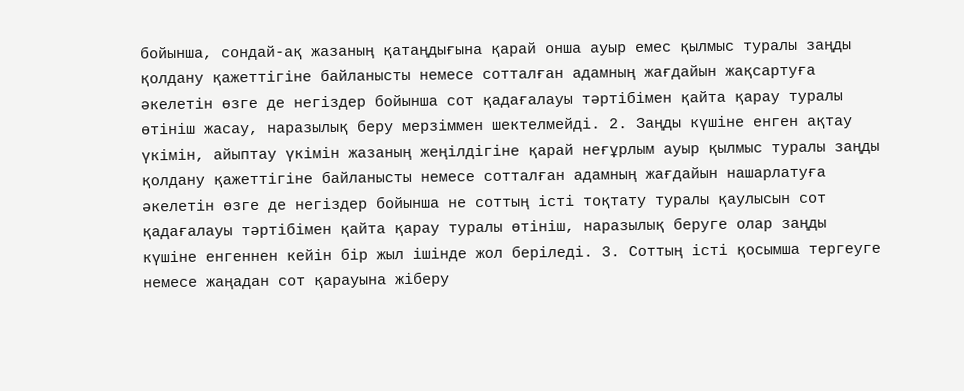бойынша, сондай-ақ жазаның қатаңдығына қарай онша ауыр емес қылмыс туралы заңды қолдану қажеттігіне байланысты немесе сотталған адамның жағдайын жақсартуға әкелетін өзге де негіздер бойынша сот қадағалауы тәртібімен қайта қарау туралы өтініш жасау, наразылық беру мерзіммен шектелмейді. 2. Заңды күшіне енген ақтау үкімін, айыптау үкімін жазаның жеңілдігіне қарай неғұрлым ауыр қылмыс туралы заңды қолдану қажеттігіне байланысты немесе сотталған адамның жағдайын нашарлатуға әкелетін өзге де негіздер бойынша не соттың істі тоқтату туралы қаулысын сот қадағалауы тәртібімен қайта қарау туралы өтініш, наразылық беруге олар заңды күшіне енгеннен кейін бір жыл ішінде жол беріледі. 3. Соттың істі қосымша тергеуге немесе жаңадан сот қарауына жіберу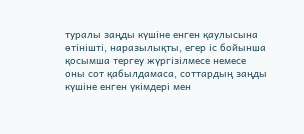туралы заңды күшіне енген қаулысына өтінішті, наразылықты, егер іс бойынша қосымша тергеу жүргізілмесе немесе оны сот қабылдамаса, соттардың заңды күшiне енген үкiмдерi мен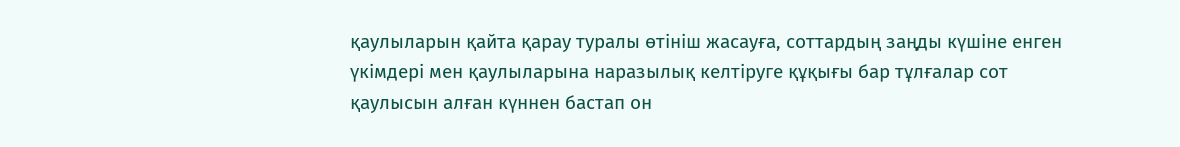қаулыларын қайта қарау туралы өтiнiш жасауға, соттардың заңды күшiне енген үкiмдерi мен қаулыларына наразылық келтіруге құқығы бар тұлғалар сот қаулысын алған күннен бастап он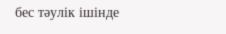бес тәулік ішінде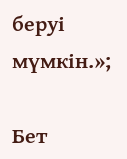беруі мүмкін.»;

Бет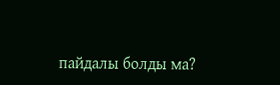пайдалы болды ма?